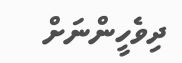ދިވެހީންނަށް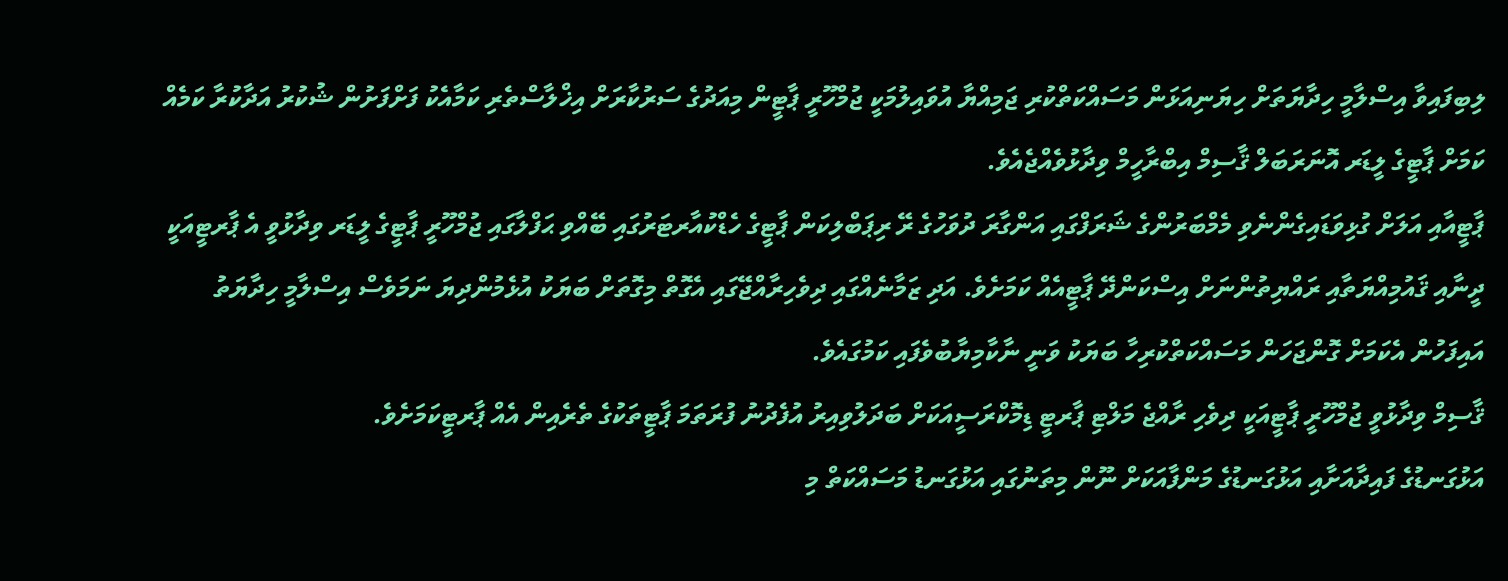ލިބިފައިވާ އިސްލާމީ ހިދާޔަތަށް ހިޔަނިއަޅަން މަސައްކަތްކުރި ޖަމިއްޔާ އުވައިލުމަކީ ޖުމްހޫރީ ޕާޓީން މިއަދުގެ ސަރުކާރަށް އިޚްލާސްތެރި ކަމާއެކު ފަށްފަށުން ޝުކުރު އަދާކުރާ ކަމެއް ކަމަށް ޕާޓީގެ ލީޑަރ އޮނަރަބަލް ޤާސިމް އިބްރާހީމް ވިދާޅުވެއްޖެއެވެ.
ޕާޓީއާއި އަލަށް ގުޅިވަޑައިގެންނެވި މެމްބަރުންގެ ޝަރަފްގައި އަންގާރަ ދުވަހުގެ ރޭ ރިޕަބްލިކަން ޕާޓީގެ ހެޑްކުއާރޓަރުގައި ބޭއްވި ޙަފްލާގައި ޖުމްހޫރީ ޕާޓީގެ ލީޑަރ ވިދާޅުވީ އެ ޕާރޓީއަކީ ދީނާއި ޤައުމިއްޔަތާއި ރައްޔިތުންނަށް އިސްކަންދޭ ޕާޓީއެއް ކަމަށެވެ. އަދި ޒަމާނެއްގައި ދިވެހިރާއްޖޭގައި އެގޮތް މިގޮތަށް ބަޔަކު އުޅެމުންދިޔަ ނަމަވެސް އިސްލާމީ ހިދާޔަތު އައިފަހުން އެކަމަށް ގޮންޖަހަން މަސައްކަތްކުރިހާ ބަޔަކު ވަނީ ނާކާމިޔާބުވެފައި ކަމުގައެވެ.
ޤާސިމް ވިދާޅުވީ ޖުމްހޫރީ ޕާޓީއަކީ ދިވެހި ރާއްޖެ މަލްޓި ޕާރޓީ ޑިމޮކްރަސީއަކަށް ބަދަލުވިއިރު އުފެދުނު ފުރަތަމަ ޕާޓީތަކުގެ ތެރެއިން އެއް ޕާރޓީކަމަށެވެ.
އަޅުގަނޑުގެ ފައިދާއަށާއި އަޅުގަނޑުގެ މަންފާއަކަށް ނޫން މިތަނުގައި އަޅުގަނޑު މަސައްކަތް މި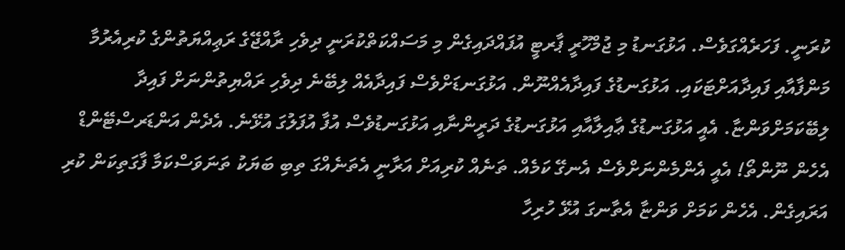ކުރަނީ. ފަހަރެއްގަވެސް. އަޅުގަނޑު މި ޖުމްހޫރީ ޕާރޓީ އުފައްދައިގެން މި މަސައްކަތްކުރަނީ ދިވެހި ރާއްޖޭގެ ރަޢިއްޔަތުންގެ ކުރިއެރުމާ މަންފާއާއި ފައިދާއަށްޓަކައި. އަޅުގަނޑުގެ ފައިދާއެއްނޫން. އަޅުގަނޑަށްވެސް ފައިދާއެއް ލިބޭނެ ދިވެހި ރައްޔިތުންނަށް ފައިދާ ލިބޭކަމަށްވަންޏާ. އެއީ އަޅުގަނޑުގެ ޢާއިލާއާއި އަޅުގަނޑުގެ ދަރީންނާއި އަޅުގަނޑުވެސް އުފާ އުފަލުގަ އުޅޭނެ. އެދެން އަންޑަރސްޓޭންޑް އެހެން ނޫންތޯ! އެއީ އެންމެންނަށްވެސް އެނގޭ ކަމެއް. ތަނެއް ކުރިއަށް އަރާނީ އެތަނެއްގަ ތިބި ބަޔަކު ތަނަވަސްކަމާ ފާގަތިކަން ކުރި އަރައިގެން. އެހެން ކަމަށް ވަންޏާ އެތާނގަ އުޅޭ ހުރިހާ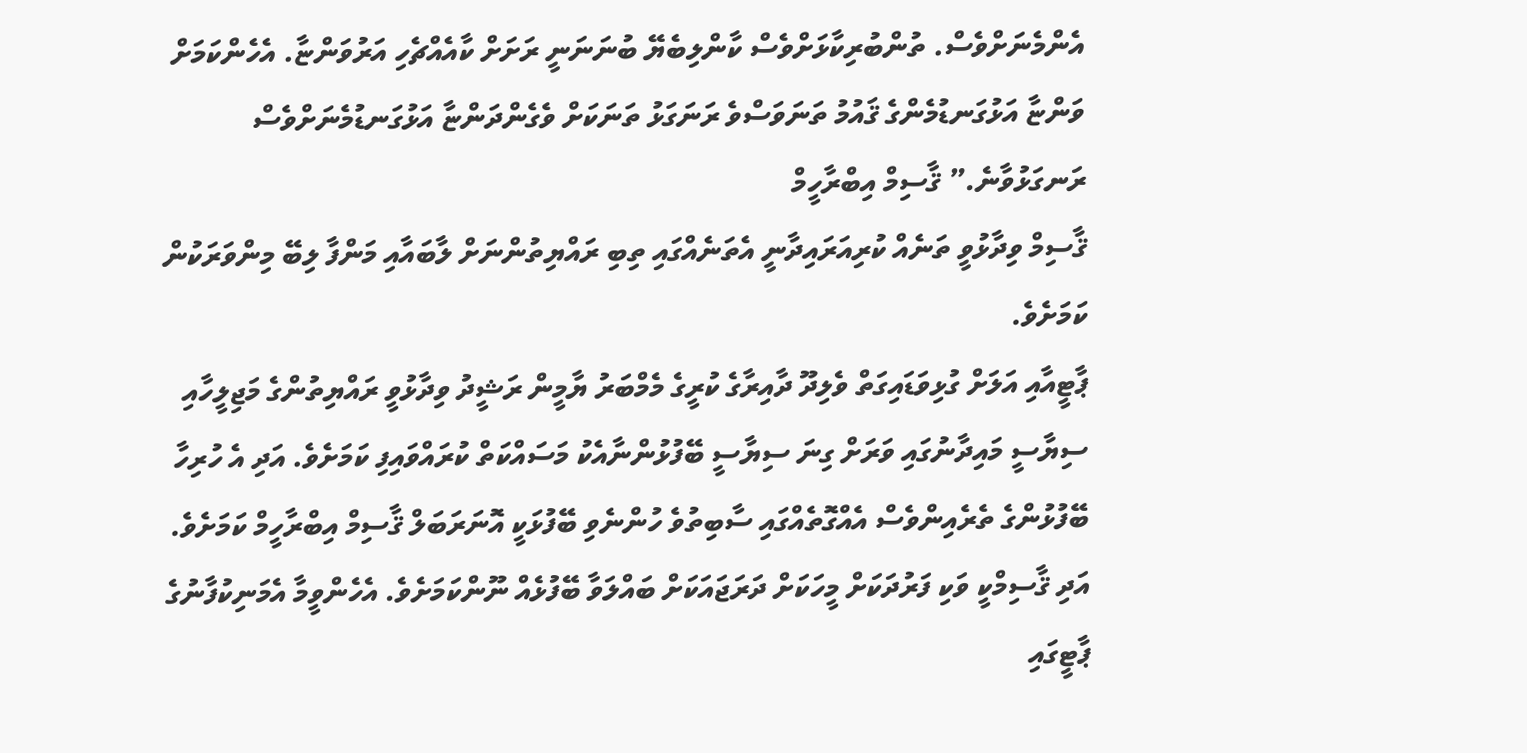އެންމެނަށްވެސް. ތުންބުރިކާޅަށްވެސް ކާންލިބެޔޭ ބުނަނަނީ ރަށަށް ކާއެއްޗެހި އަރުވަންޏާ. އެހެންކަމަށް ވަންޏާ އަޅުގަނޑުމެންގެ ޤައުމު ތަނަވަސްވެ ރަނަގަޅު ތަނަކަށް ވެގެންދަންޏާ އަޅުގަނޑުމެނަށްވެސް ރަނގަޅުވާނެ.” ޤާސިމް އިބްރާހީމް
ޤާސިމް ވިދާޅުވީ ތަނެއް ކުރިއަރައިދާނީ އެތަނެއްގައި ތިބި ރައްޔިތުންނަށް ލާބައާއި މަންފާ ލިބޭ މިންވަރަކުން ކަމަށެވެ.
ޕާޓީއާއި އަލަށް ގުޅިވަޑައިގަތް ވެލިދޫ ދާއިރާގެ ކުރީގެ މެމްބަރު ޔާމީން ރަޝީދު ވިދާޅުވީ ރައްޔިތުންގެ މަޖިލީހާއި ސިޔާސީ މައިދާނުގައި ވަރަށް ގިނަ ސިޔާސީ ބޭފުޅުންނާއެކު މަސައްކަތް ކުރައްވައިފި ކަމަށެވެ. އަދި އެ ހުރިހާ ބޭފުޅުންގެ ތެރެއިންވެސް އެއްގޮތެއްގައި ސާބިތުވެ ހުންނެވި ބޭފުޅަކީ އޮނަރަބަލް ޤާސިމް އިބްރާހީމް ކަމަށެވެ. އަދި ޤާސިމްކީ ވަކި ފަރުދަކަށް މީހަކަށް ދަރަޖައަކަށް ބައްލަވާ ބޭފުޅެއް ނޫންކަމަށެވެ. އެހެންވީމާ އެމަނިކުފާނުގެ ޕާޓީގައި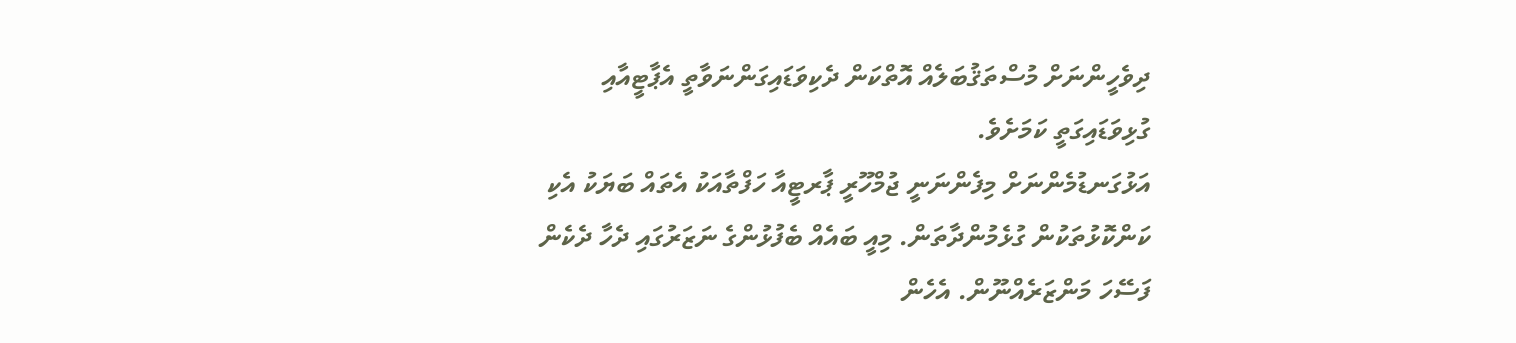ދިވެހީންނަށް މުސްތަޤުބަލެއް އޮތްކަން ދެކިވަޑައިގަންނަވާތީ އެޕާޓީއާއި ގުޅިވަޑައިގަތީ ކަމަށެވެ.
އަޅުގަނޑުމެންނަށް މިފެންނަނީ ޖުމްހޫރީ ޕާރޓީއާ ހަފްތާއަކު އެތައް ބަޔަކު އެކި ކަންކޮޅުތަކުން ގުޅެމުންދާތަން. މިއީ ބައެއް ބެފުޅުންގެ ނަޒަރުގައި ދެހާ ދެކެން ފަސޭހަ މަންޒަރެއްނޫން. އެހެން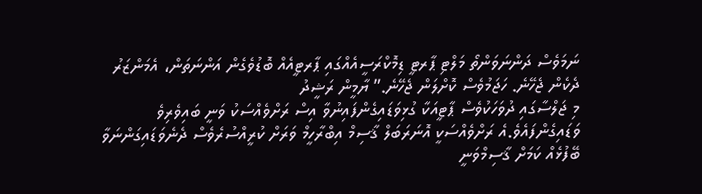ނަމަވެސް ދަންނަވަންތޯ މަލްޓި ޕާރޓީ ޑިމޮކްރަސީއެއްގައި ޕާރޓީއެއް ބޮޑުވެގެން އަންނަތަން، އެމަންޒަރު ދެކެން ޖެހޭނެ. ހަޖަމުވެސް ކޮށްލަން ޖެހޭނެ.” ޔާމީން ރަޝީދު
މި ޖަލްސާގައި ދުވަހަކުވެސް ޕާޓީއަކާ ގުޅިވަޑައިގެންފައިނުވާ އިސް ރަށްވެއްސަކު ވަނީ ބައިވެރިވެ ވަޑައިގެންފައެވެ.އެ ރަށްވެއްސަކީ އޮނަރަބަލް ޤާސިމް އިބްރާހީމް ވަރަށް ކުރީއްސުރެވެސް ދެނެވަޑައިގަންނަވާ ބޭފުޅެއް ކަމަށް ޤާސިމްވަނީ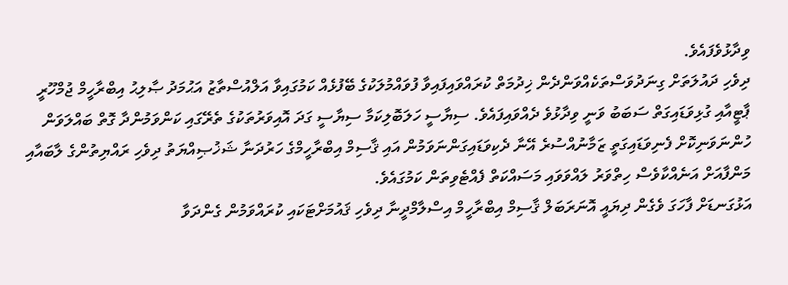ވިދާޅުވެފައެވެ.
ދިވެހި ދައުލަތަށް ގިނަދުވަސްތަކެއްވަންދެން ޚިދުމަތް ކުރައްވައިފައިވާ ފުވައްމުލަކުގެ ބޭފުޅެއް ކަމުގައިވާ އަލްއުސްތާޒު އަޙުމަދު ޞާލިޙު އިބްރާހީމް ޖުމްހޫރީ ޕާޓީއާއި ގުޅިވަޑައިގަތް ސަބަބު ވަނީ ވިދާޅުވެ ދެއްވައިފައެވެ. ސިޔާސީ ހަލަބޮލިކަމާ ސިޔާސީ ގަދަ އޮއިވަރުތަކުގެ ތެރޭގައި ކަންވަމުންދާ ގޮތް ބައްލަވަން ހުންނަވަނިކޮށް ފެނިވަޑައިގަތީ ޒަމާނުއްސުރެ އޭނާ ދެކިވަޑައިގަންނަވަމުން އައި ޤާސިމް އިބްރާހީމްގެ ހަރުދަނާ ޝަޚުޞިއްޔަތު ދިވެހި ރައްޔިތުންގެ ލާބައާއި މަންފާއަށް އަނެއްކާވެސް ހިތްވަރު ލައްވަވައި މަސައްކަތް ފެއްޓެވިތަން ކަމުގައެވެ.
އަޅުގަނޑަށް ފާހަގަ ވެގެން ދިޔައީ އޮނަރަބަލް ޤާސިމް އިބްރާހީމް އިސްލާމްދީނާ ދިވެހި ޤައުމަށްޓަކައި ކުރައްވަމުން ގެންދަވާ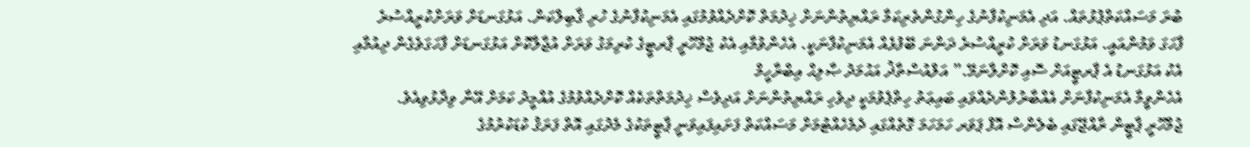ބުރަ މަސައްކަތްޕުޅުތައް. އަދި އެމަނިކުފާނުގެ ހިންގުންތެރިކަމާ ރައްޔިތުންނަށް ޚިދުމަތް ކޮށްދެއްވުމުގައި އެމަނިކުފާނުގެ ހުރި ޤާބިލްކަން. އަޅުގަނޑަށް ވަރަށްކުރީއްސުރެ ފާހަގަ ވަމުންއައީ. އަޅުގަނޑު ވަރަށް ކުރީއްސުރެ ދަންނަ ބޭފުޅެއް އެމަނިކުފާނަކީ. އެހެންވުމާއި އެކު ޖުމްހޫރީ ޕާރޓީގެ ކުރިމަގު ވަރަށް އުޖާލާކޮށް އަޅުގަނޑަށް ފާހަގަވެގެން ދިއުމާއި އެކު އަޅުގަނޑު އެ ޕާރޓީއަށް ސޮއި ކޮށްލާނަމޭ.” އަލްއުސްތާޛު އަޙުމަދު ޞާލިޙް އިބްރާހީމް
އެހެންވީމާ އެމަނިކުފާނަށް އެއްބާރުލުންދެއްވައި ބައިޢަތު ހިތްޕެވުމަކީ ދިވެހި ރައްޔިތުންނަށް އަދިވެސް ޚިދުމަތްތަކެއް ކޮށްދެއްވުމުގެ އުއްމީދު ކަމަށް އޭނާ ވިދާޅުވިއެވެ.
ޖުމްހޫރީ ޕާޓީން ރާއްޖޭގައި ބެލެންސް އޮފް ޕަވަރ ހަމަހަމަ ގޮތެއްގައި ދެމެހެއްޓުމަށް މަސައްކަތް ފަށައިފައިވަނީ ޕާޓީތަކުގެ މެދުގައި އޮތް ފަރަޤު ކުޑަކުރުމުގެ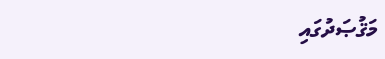މަޤުޞަދުގައި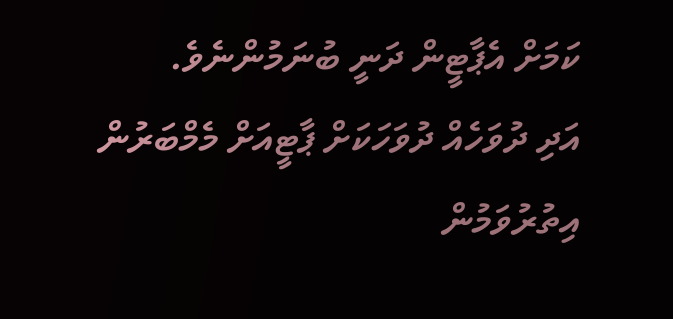ކަމަށް އެޕާޓީން ދަނީ ބުނަމުންނެވެ.
އަދި ދުވަހެއް ދުވަހަކަށް ޕާޓީއަށް މެމްބަރުން އިތުރުވަމުން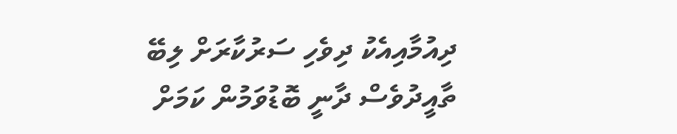ދިއުމާއިއެކު ދިވެހި ސަރުކާރަށް ލިބޭ ތާއީދުވެސް ދާނީ ބޮޑުވަމުން ކަމަށް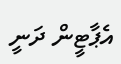އެޕާޓީން ދަނީ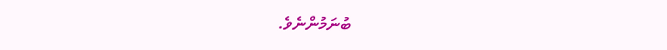ބުނަމުންނެވެ.